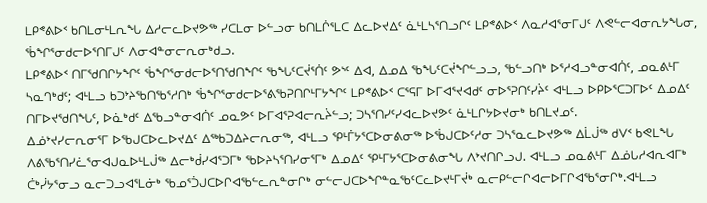ᒪᑭᕝᕕᐅᑉ ᑲᑎᒪᓂᒻᒪᕆᖓ ᐃᓱᓕᓚᐅᔪᕗᖅ ᓯᑕᒪᓂ ᐅᓪᓗᓂ ᑲᑎᒪᒌᕐᒪᑕ ᐃᓚᐅᔪᐃᑦ ᓈᒻᒪᓴᕐᑎᓗᒋᑦ ᒪᑭᕝᕕᐅᑉ ᐱᓇᓱᐊᕐᓂᒥᒍᑦ ᐱᕙᓪᓕᐊᓂᕆᔭᖓᓂ, ᖄᖏᕐᓂᑯᓕᐅᕐᑎᒥᒍᑦ ᐱᓂᐊᓐᓂᓕᕆᓂᒃᑯᓗ.
ᒪᑭᕝᕕᐅᑉ ᑎᒥᖁᑎᒋᔭᖏᑦ ᖄᖏᕐᓂᑯᓕᐅᕐᑎᖁᑎᖏᑦ ᖃᖓᑦᑕᔫᕐᑏᑦ ᕗᔅᑦ ᐃᐊ, ᐃᓄᐃ ᖃᖓᑦᑕᔫᖏᓪᓗᓗ, ᖃᓪᓗᑎᒃ ᐅᕐᓱᐊᓗᓐᓂᐊᑏᑦ, ᓄᓇᕕᒻᒥ ᓴᓇᒉᒃᑯᑦ; ᐊᒻᒪᓗ ᑲᑐᔾᔨᖃᑎᖃᕐᓱᑎᒃ ᖄᖏᕐᓂᑯᓕᐅᕐᕕᖃᕈᑎᒋᒻᒥᔭᖏᑦ ᒪᑭᕝᕕᐅᑉ ᑕᕐᕋᒥ ᐅᒥᐊᕐᔪᐊᑯᑦ ᓂᐅᕐᕈᑎᑦᓯᔩᑦ ᐊᒻᒪᓗ ᐅᑭᐅᕐᑕᑐᒥᐅᑦ ᐃᓄᐃᑦ ᑎᒥᐅᔪᖁᑎᖓᑦ, ᐅᓈᒃᑯᑦ ᐃᖃᓗᓐᓂᐊᑏᑦ ᓄᓇᕗᑦ ᐅᒥᐊᕐᕈᐊᓕᕆᔩᓪᓗ; ᑐᓴᕐᑎᓯᑦᓯᐊᓚᐅᔪᕗᑦ ᓈᒻᒪᒋᔭᐅᔪᓂᒃ ᑲᑎᒪᔪᓄᑦ.
ᐃᓅᔾᔪᓯᓕᕆᓂᕐᒥ ᐅᖃᒍᑕᐅᓚᐅᔪᐃᑦ ᐃᖅᑲᑐᐃᔨᓕᕆᓂᖅ, ᐊᒻᒪᓗ ᕿᒻᒦᔭᕐᑕᐅᓂᕕᓂᖅ ᐅᖄᒍᑕᐅᑦᓱᓂ ᑐᓴᕐᓇᓚᐅᔪᕗᖅ ᐃᒫᒎᖅ ᑯᐯᑉ ᑲᕙᒪᖓ ᐱᕕᖃᕐᑎᓯᓛᕐᓂᐊᒍᓇᐅᒻᒪᒎᖅ ᐃᓕᒃᑰᓯᐊᕐᑐᒥᒃ ᖃᐅᔨᓴᕐᑎᓯᓂᕐᒥᒃ ᐃᓄᐃᑦ ᕿᒻᒥᔭᕐᑕᐅᓂᕕᓂᖓ ᐱᔾᔪᑎᒋᓗᒍ. ᐊᒻᒪᓗ ᓄᓇᕕᒻᒥ ᐃᓅᒐᓱᐊᕆᐊᒥᒃ ᑖᒃᓰᔭᕐᓂᓗ ᓇᓕᑐᓗᐊᕐᒪᓃᒃ ᖃᓄᕐᑑᒍᑕᐅᒋᐊᖃᓪᓚᕆᓐᓂᒋᒃ ᓂᓪᓕᒍᑕᐅᖏᓐᓇᖃᑦᑕᓚᐅᔪᒻᒥᔫᒃ ᓇᓕᑭᓪᓕᒋᐊᓕᐅᒥᒋᐊᖃᕐᓂᒋᒃ.ᐊᒻᒪᓗ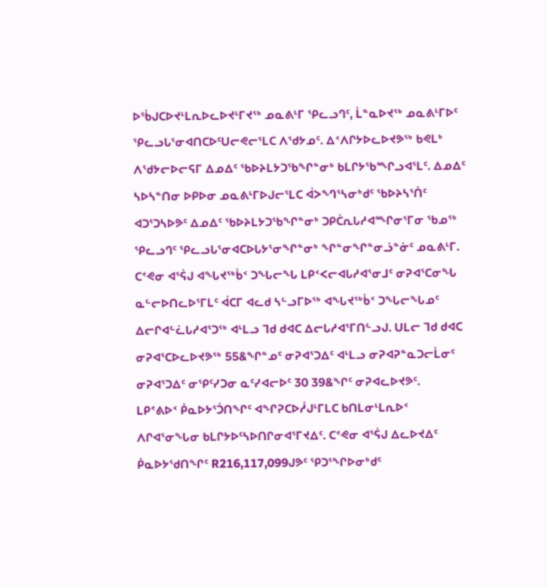ᐅᖄᒍᑕᐅᔪᒻᒪᕆᐅᓚᐅᔪᒻᒥᔪᖅ ᓄᓇᕕᒻᒥ ᕿᓚᓗᒉᑦ, ᒫᓐᓇᐅᔪᖅ ᓄᓇᕕᒻᒥᐅᑦ ᕿᓚᓗᒐᕐᓂᐊᑎᑕᐅᑦᑌᓕᕙᓕᕐᒪᑕ ᐱᖁᔭᓄᑦ. ᐃᑉᐱᒋᔭᐅᓚᐅᔪᕗᖅ ᑲᕙᒪᒃ ᐱᖁᔭᓕᐅᓕᕋᒥ ᐃᓄᐃᑦ ᖃᐅᔨᒪᔭᑐᖃᖏᓐᓂᒃ ᑲᒪᒋᔭᖃᙱᓗᐊᕐᒪᑦ. ᐃᓄᐃᑦ ᓴᐅᓴᓐᑎᓂ ᐅᑭᐅᓂ ᓄᓇᕕᒻᒥᐅᒍᓕᕐᒪᑕ ᐋᐳᙰᕐᓴᓂᒃᑯᑦ ᖃᐅᔨᓴᕐᑏᑦ ᐊᑐᕐᑐᓴᐅᕗᑦ ᐃᓄᐃᑦ ᖃᐅᔨᒪᔭᑐᖃᖏᓐᓂᒃ ᑐᑭᑖᕆᒐᓱᐊᙱᓂᕐᒥᓂ ᖃᓄᖅ ᕿᓚᓗᒉᑦ ᕿᓚᓗᒐᕐᓂᐊᑕᐅᒐᔭᕐᓂᖏᓐᓂᒃ ᖏᓐᓂᖏᓐᓂᓘᓐᓃᑦ ᓄᓇᕕᒻᒥ.
ᑕᕝᕙᓂ ᐊᕐᕌᒍ ᐊᖓᔪᖅᑳᑉ ᑐᖓᓕᖓ ᒪᑭᑉᐸᓕᐊᒐᓱᐊᕐᓂᒧᑦ ᓂᕈᐊᕐᑕᓂᖓ ᓇᓪᓕᐅᑎᓚᐅᕐᒥᒪᑦ ᐋᑕᒥ ᐊᓚᑯ ᓴᓪᓗᒥᐅᖅ ᐊᖓᔪᖅᑳᑉ ᑐᖓᓕᖓᓄᑦ ᐃᓕᒋᐊᓪᓛᒐᓱᐊᕐᑐᖅ ᐊᒻᒪᓗ ᒣᑯ ᑯᐊᑕ ᐃᓕᒐᓱᐊᕐᒥᑎᓪᓗᒍ. ᑌᒪᓕ ᒣᑯ ᑯᐊᑕ ᓂᕈᐊᕐᑕᐅᓚᐅᔪᕗᖅ 55&ᖏᓐᓄᑦ ᓂᕈᐊᕐᑐᐃᑦ ᐊᒻᒪᓗ ᓂᕈᐊᕈᓐᓇᑐᓕᒫᓂᑦ ᓂᕈᐊᕐᑐᐃᑦ ᓂᕿᑦᓯᑐᓂ ᓇᑦᓯᐊᓕᐅᑦ 30 39&ᖏᑦ ᓂᕈᐊᓚᐅᔪᕗᑦ.
ᒪᑭᕝᕕᐅᑉ ᑮᓇᐅᔭᕐᑑᑎᖏᑦ ᐊᖏᕈᑕᐅᓲᒍᒻᒥᒪᑕ ᑲᑎᒪᓂᒻᒪᕆᐅᑉ ᐱᒋᐊᕐᓂᖓᓂ ᑲᒪᒋᔭᐅᑦᓴᐅᑎᒋᓂᐊᕐᒥᔪᐃᑦ. ᑕᕝᕙᓂ ᐊᕐᕌᒍ ᐃᓚᐅᔪᐃᑦ ᑮᓇᐅᔭᖁᑎᖏᑦ R216,117,099ᒍᕗᑦ ᕿᑐᕐᖏᐅᓂᒃᑯᑦ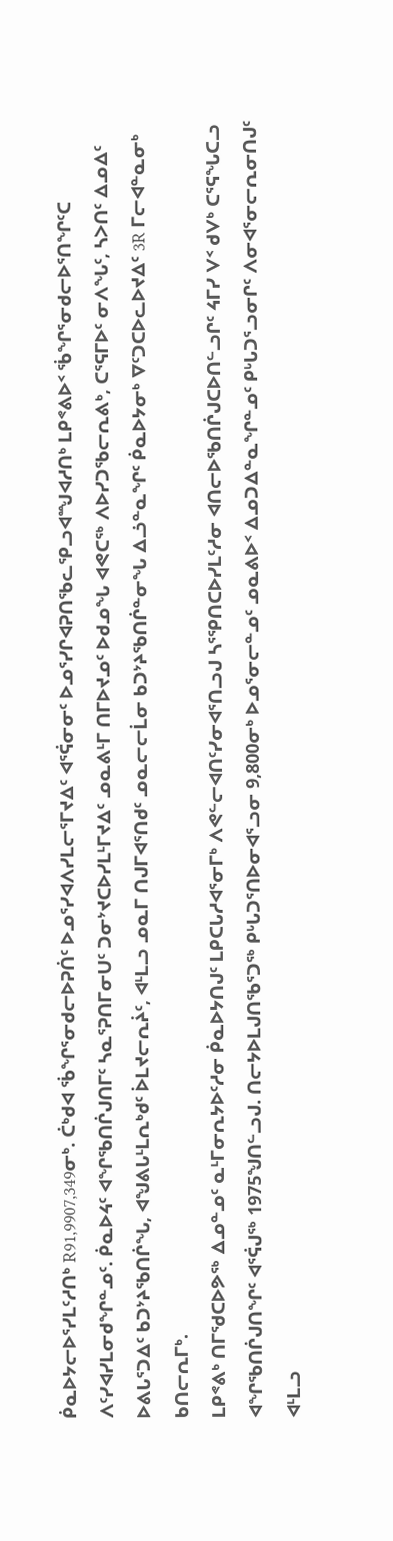ᑮᓇᐅᔭᓕᐅᕐᓯᒪᑦᓱᑎᒃ R91,9907,349ᓂᒃ. ᑖᒃᑯᐊ ᖄᖏᕐᓂᑯᓕᐅᕈᑏᑦ ᐅᓄᕐᓯᐊᐱᓯᒪᓕᕐᒥᔪᐃᑦ ᐊᕐᕌᓂᓂᑦ ᐅᓄᕐᓯᒋᐊᕈᑎᖃᓚᕿᓗᐊᙳᐊᓱᑎᒃ ᒪᑭᕝᕕᐅᑉ ᖄᖏᕐᓂᑯᓕᐅᕐᑎᖏᑦᑕ ᐱᑦᓯᐊᓯᒪᓂᑯᖏᓐᓄᑦ. ᑮᓇᐅᔦᑦ ᐊᖏᖃᑎᒌᒍᑎᒥᑦ ᓴᓇᕐᕈᑎᒥᓂᑌᑦ ᑐᓂᔾᔪᑕᐅᓯᒪᒻᒥᔪᐃᑦ ᓄᓇᕕᒻᒥ ᑎᒥᐅᔪᓄᑦ ᐅᑯᓄᖓ ᐊᕙᑕᖅ ᐱᐅᓯᑐᖃᓕᕆᕕᒃ, ᑕᕐᕋᒥᐅᑦ ᓂᐱᖓᑦ, ᓴᐳᑎᑦ ᐃᓄᐃᑦ ᐅᕕᒐᕐᑐᐃᑦ ᑲᑐᔾᔨᖃᑎᒌᖓ, ᐊᖑᕕᒐᒻᒪᕆᒃᑯᑦ ᐆᒪᔪᓕᕆᔩᑦ, ᐊᒻᒪᓗ ᓄᓇᒥ ᑎᒍᒥᐊᕐᑎᑯᑦ ᓄᓇᓕᓕᒫᓂ ᑲᑐᔾᔨᖃᑎᒌᓐᓂᖓ ᐃᓘᓐᓇᖏᑦ ᑮᓇᐅᔭᓂᒃ ᐁᑦᑐᑕᐅᓚᐅᔪᐃᑦ 3R ᒥᓕᐊᓐᓇᓂᒃ ᑲᑎᓕᕆᒥᒃ.
ᒪᑭᕝᕕᒃ ᑎᒥᖁᑕᐅᕗᖅ ᐃᓄᓐᓄᑦ ᓇᒻᒥᓂᕆᔭᐅᑦᓱᓂ ᑮᓇᐅᔭᑎᒍᑦ ᒪᑭᑕᒐᓱᐊᕐᓂᒥᒃ ᐱᕙᓪᓕᐊᑎᑦᓯᓂᐊᕐᑎᓗᒍ ᓴᕐᕿᑎᑕᐅᓯᒪᑦᓱᓂ ᐊᑎᓕᐅᖃᑎᒌᒍᑕᐅᑎᓪᓗᒋᑦ ᔦᒥᓯ ᐯᑉ ᑯᐯᒃ ᑕᕐᕋᖓᑕᓗ ᐊᖏᖃᑎᒌᒍᑎᖏᑦ ᐊᕐᕌᒍᖅ 1975ᖑᑎᓪᓗᒍ. ᑎᓕᔭᐅᒪᒍᑎᖃᕐᑐᖅ ᑭᒡᒐᑐᕐᑎᐅᓂᐊᕐᓗᓂ 9,800ᓂᒃ ᐅᓄᕐᓂᓕᓐᓄᑦ ᓄᓇᕕᐅᑉ ᐃᓄᑐᐃᓐᓇᖏᓐᓄᑦ ᑭᒡᒐᑐᕐᓗᓂᒋᑦ ᐱᓂᐊᕐᓂᓕᕆᓂᑎᒍᑦ ᐊᒻᒪᓗ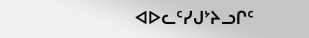ᐊᐅᓚᑦᓯᒍᔾᔨᓗᒋᑦ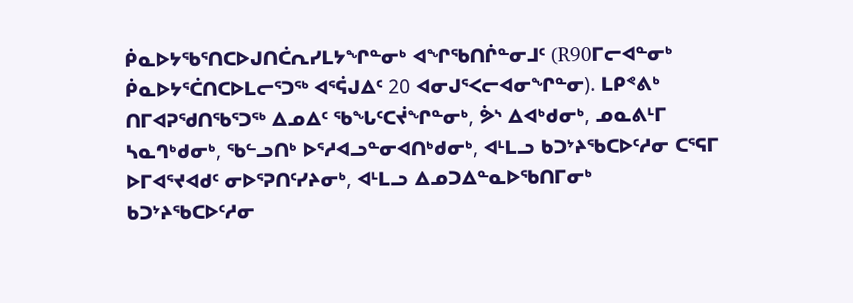ᑮᓇᐅᔭᖃᕐᑎᑕᐅᒍᑎᑖᕆᓯᒪᔭᖏᓐᓂᒃ ᐊᖏᖃᑎᒌᓐᓂᒧᑦ (R90ᒥᓕᐊᓐᓂᒃ ᑮᓇᐅᔭᕐᑖᑎᑕᐅᒪᓕᕐᑐᖅ ᐊᕐᕌᒍᐃᑦ 20 ᐊᓂᒍᕐᐸᓕᐊᓂᖏᓐᓂ). ᒪᑭᕝᕕᒃ ᑎᒥᐊᕈᖁᑎᖃᕐᑐᖅ ᐃᓄᐃᑦ ᖃᖓᑦᑕᔫᖏᓐᓂᒃ, ᕘᔅ ᐃᐊᒃᑯᓂᒃ, ᓄᓇᕕᒻᒥ ᓴᓇᒉᒃᑯᓂᒃ, ᖃᓪᓗᑎᒃ ᐅᕐᓱᐊᓗᓐᓂᐊᑎᒃᑯᓂᒃ, ᐊᒻᒪᓗ ᑲᑐᔾᔨᖃᑕᐅᑦᓱᓂ ᑕᕐᕋᒥ ᐅᒥᐊᕐᔪᐊᑯᑦ ᓂᐅᕐᕈᑎᑦᓯᔨᓂᒃ, ᐊᒻᒪᓗ ᐃᓄᑐᐃᓐᓇᐅᖃᑎᒥᓂᒃ ᑲᑐᔾᔨᖃᑕᐅᑦᓱᓂ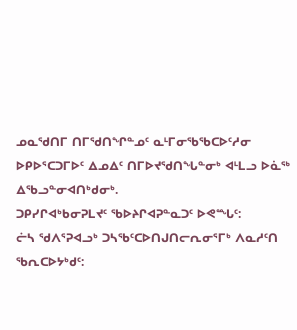ᓄᓇᖁᑎᒥ ᑎᒥᖁᑎᖏᓐᓄᑦ ᓇᒻᒥᓂᖃᖃᑕᐅᑦᓱᓂ ᐅᑭᐅᕐᑕᑐᒥᐅᑦ ᐃᓄᐃᑦ ᑎᒥᐅᔪᖁᑎᖓᓐᓂᒃ ᐊᒻᒪᓗ ᐅᓈᖅ ᐃᖃᓗᓐᓂᐊᑎᒃᑯᓂᒃ.
ᑐᑭᓯᒋᐊᒃᑲᓂᕈᒪᔪᑦ ᖃᐅᔨᒋᐊᕈᓐᓇᑐᑦ ᐅᕙᙵᑦ:
ᓖᓴ ᖁᐱᕐᕈᐊᓗᒃ ᑐᓴᖃᑦᑕᐅᑎᒍᑎᓕᕆᓂᕐᒥᒃ ᐱᓇᓱᑦᑎ ᖃᕆᑕᐅᔭᒃᑯᑦ: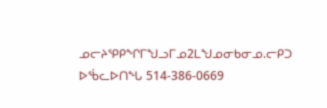ᓄᓕᔨᕿᑭᖏᒥᖑᓗᒥᓄ2ᒪᖑᓄᓂᑲᓂᓄ.ᓕᑭᑐ ᐅᖄᓚᐅᑎᖓ 514-386-0669